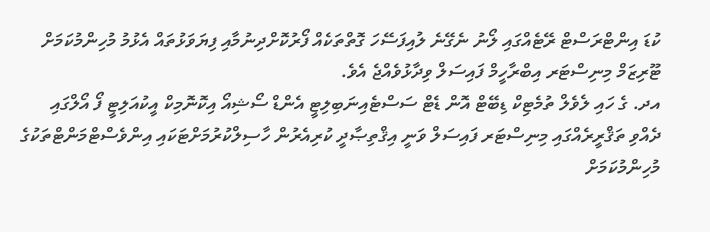ކުޑަ އިންޓްރަސްޓް ރޭޓެއްގައި ލޯނު ނެގޭނެ ލުއިފަސޭހަ ގޮތްތަކެއް ފޯރުކޮށްދިނުމާއި ފިޔަވަޅުތައް އެޅުމު މުހިންމުކަމަށް ޓޫރިޒަމް މިނިސްޓަރ އިބްރާހީމް ފައިސަލް ވިދާޅުވެއްޖެ އެވެ.
އދ. ގެ ހައި ލެވެލް ތުމެޓިކް ޑިބޭޓް އޮން ޑެޓް ސަސްޓެއިނަބިލިޓީ އެންޑް ސޯޝިއޯ އިކޮނޮމިކް އީކުއަލިޓީ ފޯ އޯލްގައި ދެއްވި ތަޤްރީރެއްގައި މިނިސްޓަރ ފައިސަލް ވަނީ އިޤްތިޞާދީ ކުރިއެރުން ހާސިލްކުރުމަށްޓަކައި އިންވެސްޓްމަންޓްތަކުގެ މުހިންމުކަމަށް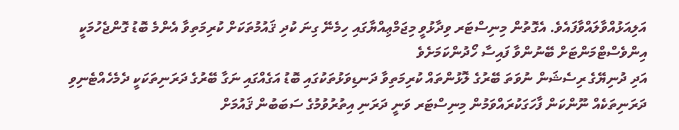އަލިއަޅުއްވާލައްވާފައެވެ. އެގޮތުން މިނިސްޓަރ ވިދާޅުވީ މިޖަމްޢިއްޔާގައި ހިމެނޭ ގިނަ ކުދި ޤައުމުތަކަށް ކުރިމަތިވާ އެންމެ ބޮޑު ގޮންޖެހުމަކީ އިންވެސްޓްމަންޓަށް ބޭނުންވާ ފައިސާ ހޯދުންކަމަށެވެ
އަދި ދުނިޔޭގެ ރިސެޝަން ނުވަތަ ބޭރުގެ ލޮޅުންތައް ކުރިމަތިވާ ދަނޑިވަޅުތަކުގައި ބޮޑު އަގެއްގައި ނަގާ ބޭރުގެ ދަރަނިތަކަކީ ދެމެހެއްޓެނިވި ދަރަނިތަކެއް ނޫންކަން ފާހަގަކުރައްވަމުން މިނިސްޓަރ ވަނީ ދަރަނި އިތުރުވުމުގެ ސަބަބުން ޤައުމަށް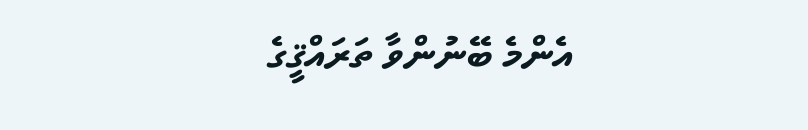އެންމެ ބޭނުންވާ ތަރައްޤީގެ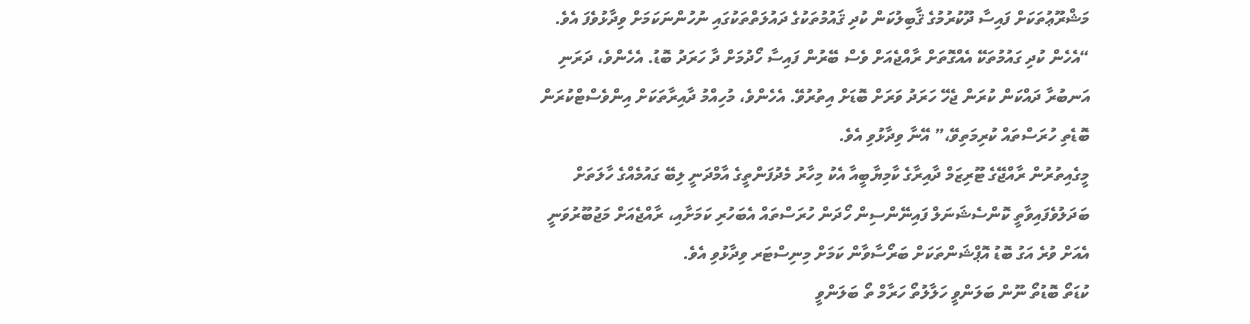މަޝްރޫޢުތަކަށް ފައިސާ ދޫކުރުމުގެ ޤާބިލުކަން ކުދި ޤައުމުތަކުގެ ދައުލަތްތަކުގައި ނުހުންނަކަމަށް ވިދާޅުވެފަ އެވެ.
“އެހެން ކުދި ގައުމުތަކޭ އެއްގޮތަށް ރާއްޖެއަށް ވެސް ބޭރުން ފައިސާ ހޯދުމަށް ދާ ހަރަދު ބޮޑު. އެހެންވެ، ދަރަނި އަނބުރާ ދައްކަން ކުރަން ޖެހޭ ހަރަދު ވަރަށް ބޮޑަށް އިތުރުވޭ. އެހެންވެ، މުހިއްމު ދާއިރާތަކަށް އިންވެސްޓްކުރަން ބޮޑެތި ހުރަސްތައް ކުރިމަތިވޭ،” އޭނާ ވިދާޅުވި އެވެ.
މީގެއިތުރުން ރާއްޖޭގެ ޓޫރިޒަމް ދާއިރާގެ ކާމިޔާބީއާ އެކު މިހާރު މެދުފަންތީގެ އާމްދަނީ ލިބޭ ގައުމެއްގެ ހާލަތަށް ބަދަލުވެފައިވާތީ ކޮންސެޝަނަލް ފައިނޭންސިން ހޯދަން ހުރަސްތައް އެބަހުރި ކަމަށާއި، ރާއްޖެއަށް މަޖުބޫރުވަނީ އެއަށް ވުރެ އަގު ބޮޑު އޮޕްޝަންތަކަށް ބަރޯސާވާން ކަމަށް މިނިސްޓަރ ވިދާޅުވި އެވެ.
ކުޑަތޯ ބޮޑުތޯ ނޫން ބަލަންވީ ހަލާލުތޯ ހަރާމް ތޯ ބަލަންވީ